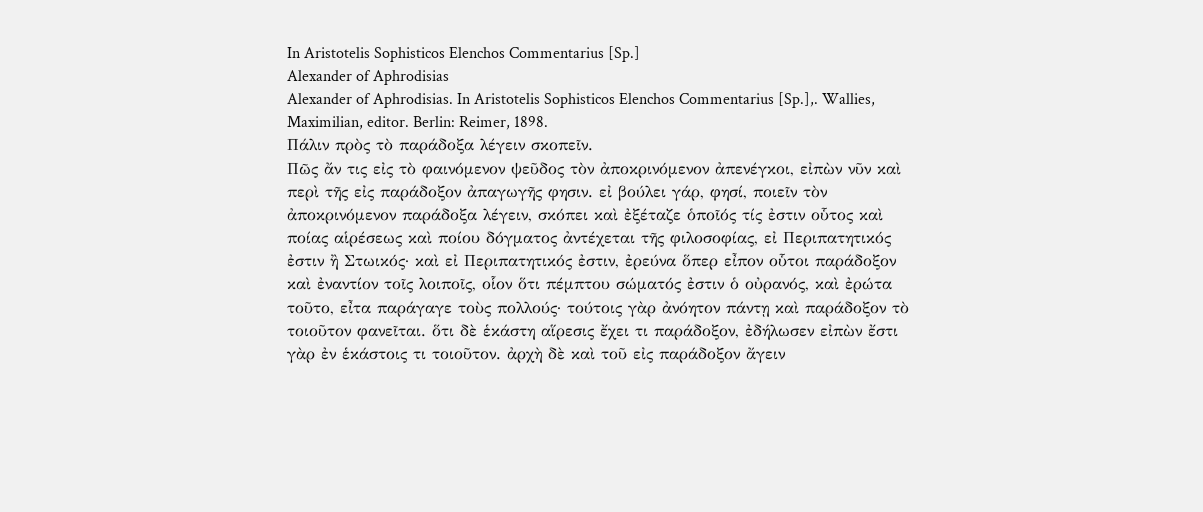In Aristotelis Sophisticos Elenchos Commentarius [Sp.]
Alexander of Aphrodisias
Alexander of Aphrodisias. In Aristotelis Sophisticos Elenchos Commentarius [Sp.],. Wallies, Maximilian, editor. Berlin: Reimer, 1898.
Πάλιν πρὸς τὸ παράδοξα λέγειν σκοπεῖν.
Πῶς ἄν τις εἰς τὸ φαινόμενον ψεῦδος τὸν ἀποκρινόμενον ἀπενέγκοι, εἰπὼν νῦν καὶ περὶ τῆς εἰς παράδοξον ἀπαγωγῆς φησιν. εἰ βούλει γάρ, φησί, ποιεῖν τὸν ἀποκρινόμενον παράδοξα λέγειν, σκόπει καὶ ἐξέταζε ὁποῖός τίς ἐστιν οὗτος καὶ ποίας αἱρέσεως καὶ ποίου δόγματος ἀντέχεται τῆς φιλοσοφίας, εἰ Περιπατητικός ἐστιν ἢ Στωικός· καὶ εἰ Περιπατητικός ἐστιν, ἐρεύνα ὅπερ εἶπον οὗτοι παράδοξον καὶ ἐναντίον τοῖς λοιποῖς, οἷον ὅτι πέμπτου σώματός ἐστιν ὁ οὐρανός, καὶ ἐρώτα τοῦτο, εἶτα παράγαγε τοὺς πολλούς· τούτοις γὰρ ἀνόητον πάντῃ καὶ παράδοξον τὸ τοιοῦτον φανεῖται. ὅτι δὲ ἑκάστη αἵρεσις ἔχει τι παράδοξον, ἐδήλωσεν εἰπὼν ἔστι γὰρ ἐν ἑκάστοις τι τοιοῦτον. ἀρχὴ δὲ καὶ τοῦ εἰς παράδοξον ἄγειν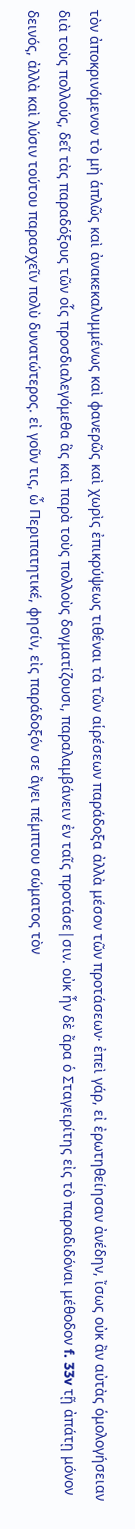τὸν ἀποκρινόμενον τὸ μὴ ἁπλῶς καὶ ἀνακεκαλυμμένως καὶ φανερῶς καὶ χωρὶς ἐπικρύψεως τιθέναι τὰ τῶν αἱρέσεων παράδοξα ἀλλὰ μέσον τῶν προτάσεων· ἐπεὶ γάρ, εἰ ἐρωτηθείησαν ἀνέδην, ἴσως οὐκ ἂν αὐτὰς ὁμολογήσειαν διὰ τοὺς πολλούς, δεῖ τὰς παραδόξους τῶν οἷς προσδιαλεγόμεθα ἃς καὶ παρὰ τοὺς πολλοὺς δογματίζουσι, παραλαμβάνειν ἐν ταῖς προτάσε|σιν. οὐκ ἦν δὲ ἄρα ὁ Σταγειρίτης εἰς τὸ παραδιδόναι μέθοδον f. 33v τῇ ἀπάτῃ μόνον δεινός, ἀλλὰ καὶ λύσιν τούτου παρασχεῖν πολὺ δυνατώτερος. εἰ γοῦν τις, ὦ Περιπατητικέ, φησίν, εἰς παράδοξόν σε ἄγει πέμπτου σώματος τὸν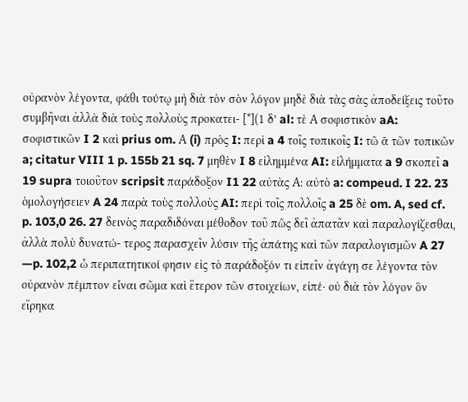οὐρανὸν λέγοντα, φάθι τούτῳ μὴ διὰ τὸν σὸν λόγον μηδὲ διὰ τὰς σὰς ἀποδείξεις τοῦτο συμβῆναι ἀλλὰ διὰ τοὺς πολλοὺς προκατει- [*](1 δ’ al: τὲ Α σοφιστικὸν aA: σοφιστικῶν I 2 καὶ prius om. Α (i) πρὸς I: περὶ a 4 τοῖς τοπικοῖς I: τῶ ᾱ τῶν τοπικῶν a; citatur VIII 1 p. 155b 21 sq. 7 μηθὲν I 8 εἰλημμένα AI: εἰλήμματα a 9 σκοπεῖ a 19 supra τοιοῦτον scripsit παράδοξον I1 22 αὐτὰς Α: αὐτὸ a: compeud. I 22. 23 ὁμολογήσειεν A 24 παρὰ τοὺς πολλοὺς AI: περὶ τοῖς πολλοῖς a 25 δὲ om. A, sed cf. p. 103,0 26. 27 δεινὸς παραδιδόναι μέθοδον τοῦ πῶς δεῖ ἀπατᾶν καὶ παραλογίζεσθαι, ἀλλὰ πολὺ δυνατώ- τερος παρασχεῖν λύσιν τῆς ἀπάτης καὶ τῶν παραλογισμῶν A 27 —p. 102,2 ὦ περιπατητικοί φησιν εἰς τὸ παράδοξόν τι εἰπεῖν ἀγάγη σε λέγοντα τὸν οὐρανὸν πέμπτον εἶναι σῶμα καὶ ἕτερον τῶν στοιχείων, εἰπέ· οὐ διὰ τὸν λόγον ὃν εἴρηκα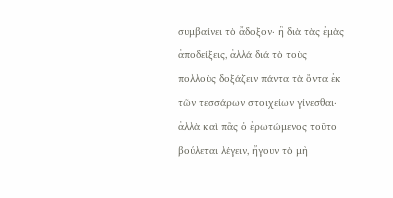συμβαίνει τὸ ἄδοξον· ἢ διὰ τὰς ἐμὰς ἀποδείξεις, ἀλλά διά τὸ τοὺς πολλοὺς δοξάζειν πάντα τὰ ὄντα ἐκ τῶν τεσσάρων στοιχείων γίνεσθαι· ἀλλὰ καὶ πᾶς ὁ ἐρωτώμενος τοῦτο βούλεται λέγειν, ἤγουν τὸ μὴ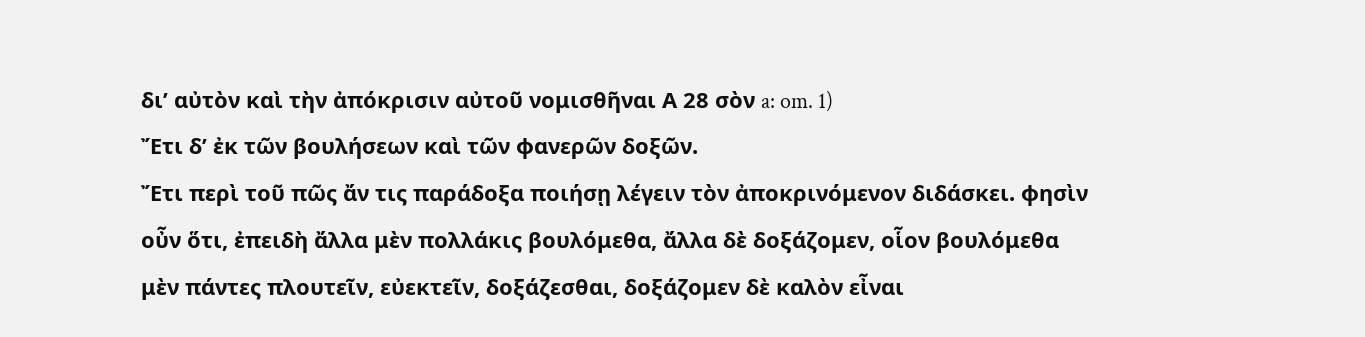δι’ αὐτὸν καὶ τὴν ἀπόκρισιν αὐτοῦ νομισθῆναι Α 28 σὸν a: om. 1)
Ἔτι δ’ ἐκ τῶν βουλήσεων καὶ τῶν φανερῶν δοξῶν.
Ἔτι περὶ τοῦ πῶς ἄν τις παράδοξα ποιήσῃ λέγειν τὸν ἀποκρινόμενον διδάσκει. φησὶν οὖν ὅτι, ἐπειδὴ ἄλλα μὲν πολλάκις βουλόμεθα, ἄλλα δὲ δοξάζομεν, οἷον βουλόμεθα μὲν πάντες πλουτεῖν, εὐεκτεῖν, δοξάζεσθαι, δοξάζομεν δὲ καλὸν εἶναι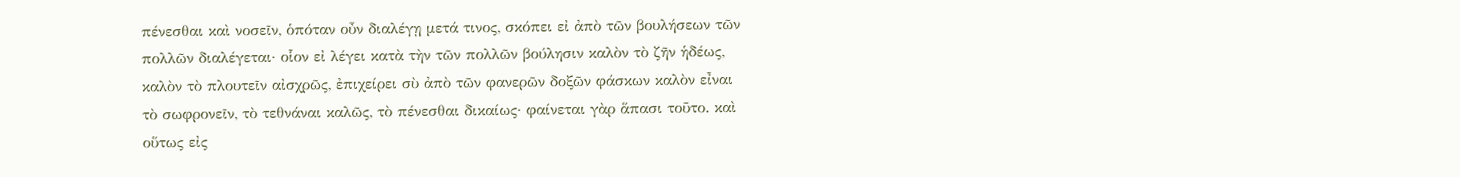πένεσθαι καὶ νοσεῖν, ὁπόταν οὖν διαλέγῃ μετά τινος, σκόπει εἰ ἀπὸ τῶν βουλήσεων τῶν πολλῶν διαλέγεται· οἷον εἰ λέγει κατὰ τὴν τῶν πολλῶν βούλησιν καλὸν τὸ ζῆν ἡδέως, καλὸν τὸ πλουτεῖν αἰσχρῶς, ἐπιχείρει σὺ ἀπὸ τῶν φανερῶν δοξῶν φάσκων καλὸν εἶναι τὸ σωφρονεῖν, τὸ τεθνάναι καλῶς, τὸ πένεσθαι δικαίως· φαίνεται γὰρ ἅπασι τοῦτο. καὶ οὕτως εἰς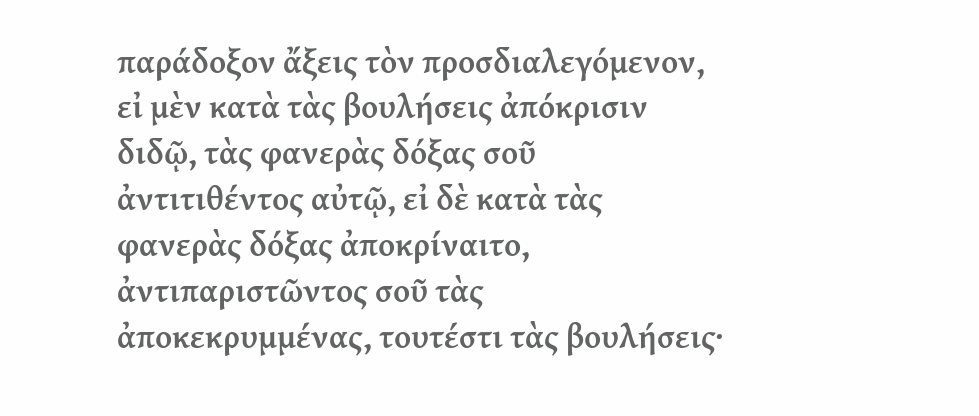παράδοξον ἄξεις τὸν προσδιαλεγόμενον, εἰ μὲν κατὰ τὰς βουλήσεις ἀπόκρισιν διδῷ, τὰς φανερὰς δόξας σοῦ ἀντιτιθέντος αὐτῷ, εἰ δὲ κατὰ τὰς φανερὰς δόξας ἀποκρίναιτο, ἀντιπαριστῶντος σοῦ τὰς ἀποκεκρυμμένας, τουτέστι τὰς βουλήσεις·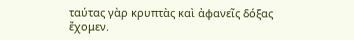ταύτας γὰρ κρυπτὰς καὶ ἀφανεῖς δόξας ἔχομεν.